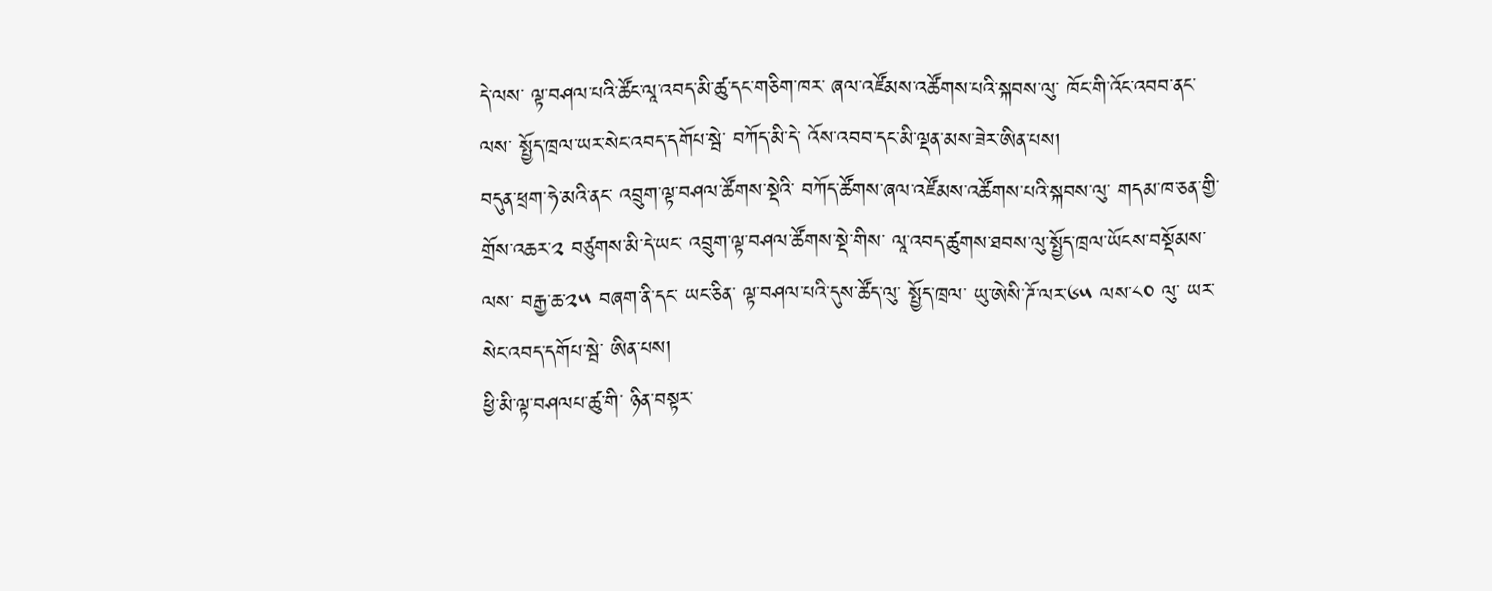དེ་ལས་ ལྟ་བཤལ་པའི་ཚོང་ལཱ་འབད་མི་ཚུ་དང་གཅིག་ཁར་ ཞལ་འཛོམས་འཚོགས་པའི་སྐབས་ལུ་ ཁོང་གི་འོང་འབབ་ནང་ལས་ སྤྱོད་ཁྲལ་ཡར་སེང་འབད་དགོཔ་སྦེ་ བཀོད་མི་དེ་ འོས་འབབ་དང་མི་ལྡན་མས་ཟེར་ཨིན་པས།
བདུན་ཕྲག་ཧེ་མའི་ནང་ འབྲུག་ལྟ་བཤལ་ཚོགས་སྡེའི་ བཀོད་ཚོགས་ཞལ་འཛོམས་འཚོགས་པའི་སྐབས་ལུ་ གདམ་ཁ་ཅན་གྱི་གྲོས་འཆར་༢ བཙུགས་མི་དེ་ཡང་ འབྲུག་ལྟ་བཤལ་ཚོགས་སྡེ་གིས་ ལཱ་འབད་ཚུགས་ཐབས་ལུ་སྤྱོད་ཁྲལ་ཡོངས་བསྡོམས་ལས་ བརྒྱ་ཆ་༢༥ བཞག་ནི་དང་ ཡང་ཅིན་ ལྟ་བཤལ་པའི་དུས་ཚོད་ལུ་ སྤྱོད་ཁྲལ་ ཡུ་ཨེསི་ཌོ་ལར་༦༥ ལས་༨༠ ལུ་ ཡར་སེང་འབད་དགོཔ་སྦེ་ ཨིན་པས།
ཕྱི་མི་ལྟ་བཤལཔ་ཚུ་གི་ ཉིན་བསྟར་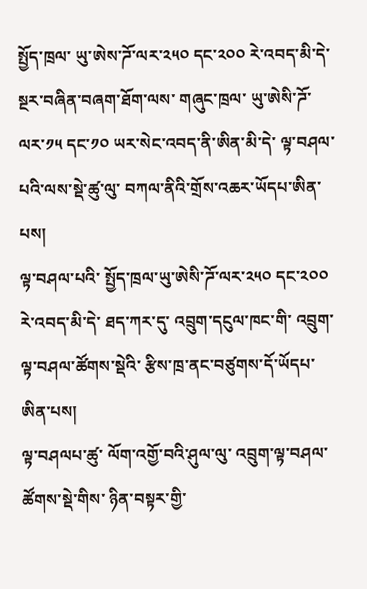སྤྱོད་ཁྲལ་ ཡུ་ཨེས་ཌོ་ལར་༢༥༠ དང་༢༠༠ རེ་འབད་མི་དེ་ སྔར་བཞིན་བཞག་ཐོག་ལས་ གཞུང་ཁྲལ་ ཡུ་ཨེསི་ཌོ་ལར་༡༥ དང་༡༠ ཡར་སེང་འབད་ནི་ཨིན་མི་དེ་ ལྟ་བཤལ་པའི་ལས་སྡེ་ཚུ་ལུ་ བཀལ་ནིའི་གྲོས་འཆར་ཡོདཔ་ཨིན་པས།
ལྟ་བཤལ་པའི་ སྤྱོད་ཁྲལ་ཡུ་ཨེསི་ཌོ་ལར་༢༥༠ དང་༢༠༠ རེ་འབད་མི་དེ་ ཐད་ཀར་དུ་ འབྲུག་དངུལ་ཁང་གི་ འབྲུག་ལྟ་བཤལ་ཚོགས་སྡེའི་ རྩིས་ཁྲ་ནང་བཙུགས་དོ་ཡོདཔ་ཨིན་པས།
ལྟ་བཤལཔ་ཚུ་ ལོག་འགྱོ་བའི་ཤུལ་ལུ་ འབྲུག་ལྟ་བཤལ་ཚོགས་སྡེ་གིས་ ཉིན་བསྟར་གྱི་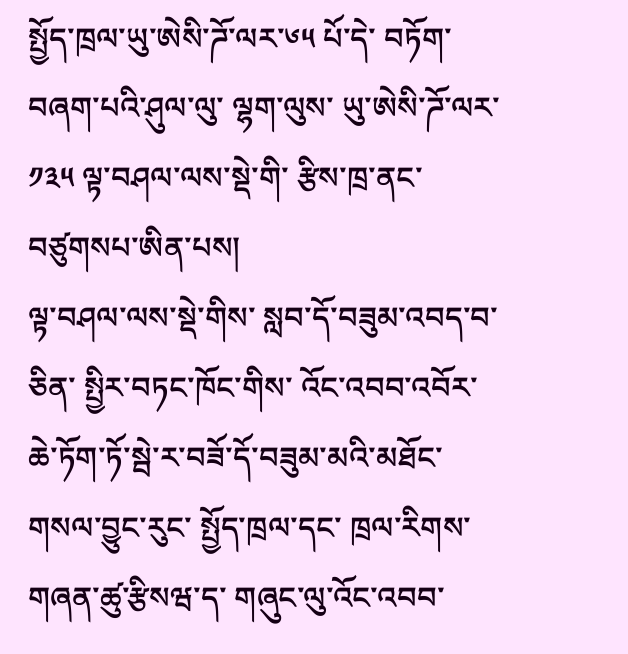སྤྱོད་ཁྲལ་ཡུ་ཨེསི་ཌོ་ལར་༦༥ པོ་དེ་ བཏོག་བཞག་པའི་ཤུལ་ལུ་ ལྷག་ལུས་ ཡུ་ཨེསི་ཌོ་ལར་༡༣༥ ལྟ་བཤལ་ལས་སྡེ་གི་ རྩིས་ཁྲ་ནང་བཙུགསཔ་ཨིན་པས།
ལྟ་བཤལ་ལས་སྡེ་གིས་ སླབ་དོ་བཟུམ་འབད་བ་ཅིན་ སྤྱིར་བཏང་ཁོང་གིས་ འོང་འབབ་འབོར་ཆེ་ཏོག་ཏོ་སྦེ་ར་བཟོ་དོ་བཟུམ་མའི་མཐོང་གསལ་བྱུང་རུང་ སྤྱོད་ཁྲལ་དང་ ཁྲལ་རིགས་གཞན་ཚུ་རྩིསཝ་ད་ གཞུང་ལུ་འོང་འབབ་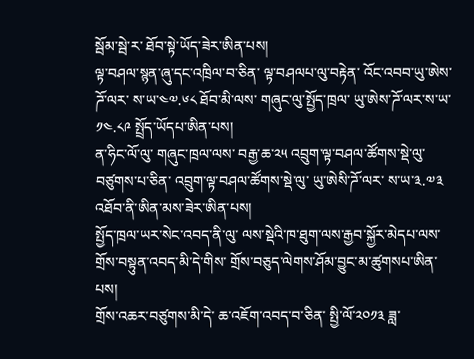སྦོམ་སྦེ་ར་ ཐོབ་སྟེ་ཡོད་ཟེར་ཨིན་པས།
ལྟ་བཤལ་སྙན་ཞུ་དང་འཁྲིལ་བ་ཅིན་ ལྟ་བཤལཔ་ལུ་བརྟེན་ འོང་འབབ་ཡུ་ཨེས་ཌོ་ལར་ ས་ཡ་༤༧.༦༨ ཐོབ་མི་ལས་ གཞུང་ལུ་སྤྱོད་ཁྲལ་ ཡུ་ཨེས་ཌོ་ལར་ས་ཡ་༡༤.༨༩ སྤྲོད་ཡོདཔ་ཨིན་པས།
ན་ཧིང་ལོ་ལུ་ གཞུང་ཁྲལ་ལས་ བརྒྱ་ཆ་༢༥ འབྲུག་ལྟ་བཤལ་ཚོགས་སྡེ་ལུ་ བཙུགས་པ་ཅིན་ འབྲུག་ལྟ་བཤལ་ཚོགས་སྡེ་ལུ་ ཡུ་ཨེསི་ཌོ་ལར་ ས་ཡ་༣.༧༣ འཐོབ་ནི་ཨིན་མས་ཟེར་ཨིན་པས།
སྤྱོད་ཁྲལ་ཡར་སེང་འབད་ནི་ལུ་ ལས་སྡེའི་ཁ་ཐུག་ལས་རྒྱབ་སྐྱོར་མེདཔ་ལས་ གྲོས་བསྟུན་འབད་མི་དེ་གིས་ གྲོས་བཅུད་ལེགས་ཤོམ་བྱུང་མ་ཚུགསཔ་ཨིན་པས།
གྲོས་འཆར་བཙུགས་མི་དེ་ ཆ་འཇོག་འབད་བ་ཅིན་ སྤྱི་ལོ་༢༠༡༣ ཟླ་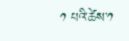༡ པའི་ཚེས་༡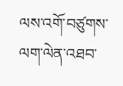ལས་འགོ་བཙུགས་ ལག་ལེན་འཐབ་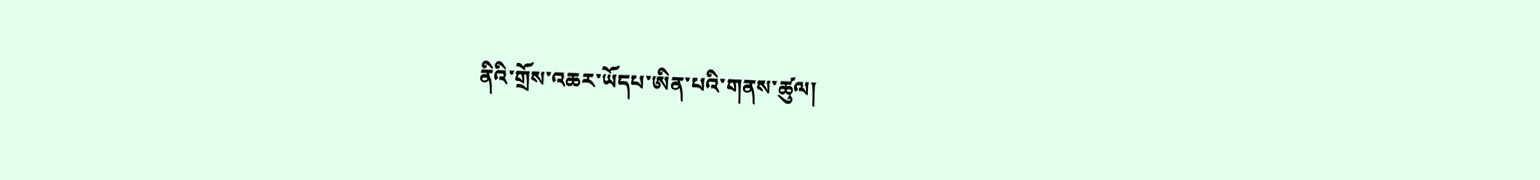ནིའི་གྲོས་འཆར་ཡོདཔ་ཨིན་པའི་གནས་ཚུལ།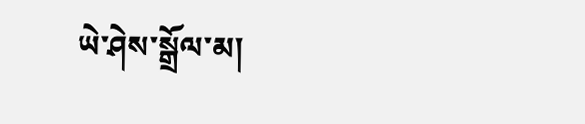ཡེ་ཤེས་སྒྲོལ་མ།